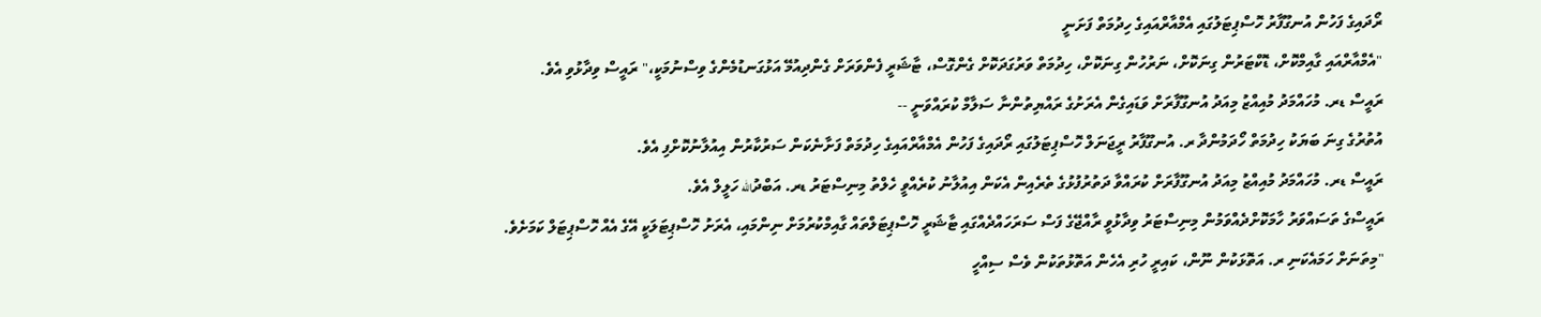ރޯދައިގެ ފަހުން އުނގޫފާރު ހޮސްޕިޓަލުގައި އެމްއާރްއައިގެ ހިދުމަތް ފަށަނީ
"އެމްއާރްއައި ގާއިމްކޮށް، ޑޮކްޓަރުން ގިނަކޮށް، ނަރުހުން ގިނަކޮށް، ހިދުމަތް ވަރުގަދަކޮށް ގެންގޮސް، ޓާޝަރީ ފެންވަރަށް ގެންދިއުމޭ އަޅުގަނޑުމެންގެ ވިސްނުމަކީ،" ރައީސް ވިދާޅުވި އެވެ.
ރައީސް ޑރ. މުހައްމަދު މުއިއްޒު މިއަދު އުނގޫފާރަށް ވަޑައިގެން އެރަށުގެ ރައްޔިތުންނާ ސަލާމް ކުރައްވަނީ --
އުތުރުގެ ގިނަ ބަޔަކު ހިދުމަތް ހޯދަމުންދާ ރ. އުނގޫފާރު ރީޖަނަލް ހޮސްޕިޓަލުގައި ރޯދައިގެ ފަހުން އެމްއާރްއައިގެ ހިދުމަތް ފަށާނެކަން ސަރުކާރުން އިއުލާނުކޮށްފި އެވެ.
ރައީސް ޑރ. މުހައްމަދު މުއިއްޒު މިއަދު އުނގޫފާރަށް ކުރައްވާ ދަތުރުފުޅުގެ ތެރެއިން އެކަން އިއުލާނު ކުރެއްވީ ހެލްތު މިނިސްޓަރު ޑރ. އަބްދުالله ހަލީލް އެވެ.
ރައީސްގެ ތަސައްވަރު ހާމަކޮށްދެއްވަމުން މިނިސްޓަރު ވިދާޅުވީ ރާއްޖޭގެ ފަސް ސަރަހައްދެއްގައި ޓާޝަރީ ހޮސްޕިޓަލްތައް ގާއިމްކުރުމަށް ނިންމައި، އެރަށު ހޮސްޕިޓަލަކީ އޭގެ އެއް ހޮސްޕިޓަލް ކަމަށެވެ.
"މިތަނަށް ހަމައެކަނި ރ. އަތޮޅަކުން ނޫން، ކައިރީ ހުރި އެހެން އަތޮޅުތަކުން ވެސް ސިއްހީ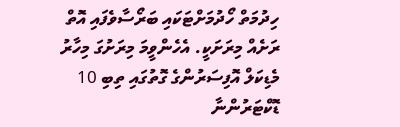ހިދުމަތް ހޯދުމަށްޓަކައި ބަރޯސާވެފައި އޮތް ރަށެއް މިރަށަކީ. އެހެންވީމަ މިރަށުގަ މިހާރު މެޑިކަލް އޮފިސަރުންގެ ގޮތުގައި ތިބި 10 ޑޮކްޓަރުންނާ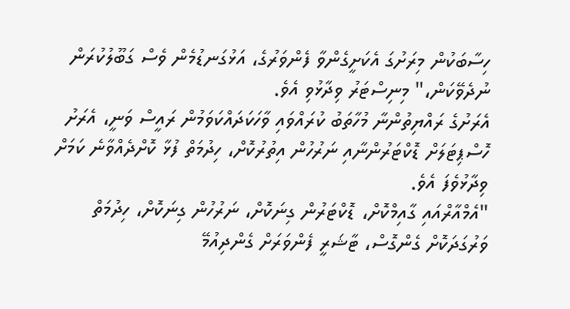ހިސާބަކުން މިރަށުގަ އެކަށީގެންވާ ފެންވަރުގެ، އަޅުގަނޑުމެން ވެސް ގަބޫލުކުރަން ނުދެވޭކަން،" މިނިސްޓަރު ވިދާޅުވި އެވެ.
އެރަށުގެ ރައްޔިތުންނާ މުހާތަބު ކުރައްވައި ވާހަކަދައްކަވަމުން ރައީސް ވަނީ، އެރަށު ހޮސްޕިޓަލަށް ޑޮކްޓަރުންނާއި ނަރުހުން އިތުރުކޮށް، ހިދުމަތް ފުޅާ ކޮށްދެއްވާނެ ކަމަށް ވިދާޅުވެފަ އެވެ.
"އެމްއާރްއައި ގާއިމްކޮށް، ޑޮކްޓަރުން ގިނަކޮށް، ނަރުހުން ގިނަކޮށް، ހިދުމަތް ވަރުގަދަކޮށް ގެންގޮސް، ޓާޝަރީ ފެންވަރަށް ގެންދިއުމޭ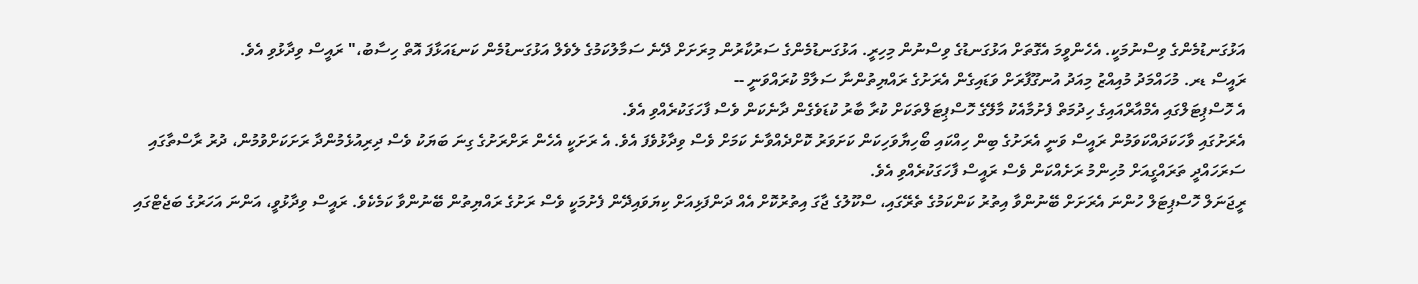އަޅުގަނޑުމެންގެ ވިސްނުމަކީ. އެހެންވީމަ އެގޮތަށް އަޅުގަނޑުގެ ވިސްނުން މިހިރީ. އަޅުގަނޑުމެންގެ ސަރުކާރުން މިރަށަށް ދޭނެ ސަމާލުކަމުގެ ލެވެލް އަޅުގަނޑުމެން ކަނޑައަޅާފަ އޮތް ހިސާބު،" ރައީސް ވިދާޅުވި އެވެ.
ރައީސް ޑރ. މުހައްމަދު މުއިއްޒު މިއަދު އުނގޫފާރަށް ވަޑައިގެން އެރަށުގެ ރައްޔިތުންނާ ސަލާމް ކުރައްވަނީ --
އެ ހޮސްޕިޓަލްގައި އެމްއާރްއައިގެ ހިދުމަތް ފެށުމާއެކު މާލޭގެ ހޮސްޕިޓަލްތަކަށް ކުރާ ބާރު ކުޑަވެގެން ދާނެކަން ވެސް ފާހަގަކުރެއްވި އެވެ.
އެރަށުގައި ވާހަކަދައްކަވަމުން ރައީސް ވަނީ އެރަށުގެ ބިން ހިއްކައި ބޯހިޔާވަހިކަން ކަށަވަރު ކޮށްދެއްވާނެ ކަމަށް ވެސް ވިދާޅުވެފަ އެވެ. އެ ރަށަކީ އެހެން ރަށްރަށުގެ ގިނަ ބަޔަކު ވެސް ދިރިއުޅެމުންދާ ރަށަކަށްވުމުން، ދުރު ރާސްތާގައި ސަރަހައްދީ ތަރައްގީއަށް މުހިންމު ރަށެއްކަން ވެސް ރައީސް ފާހަގަކުރެއްވި އެވެ.
ރީޖަނަލް ހޮސްޕިޓަލް ހުންނަ އެރަށަށް ބޭނުންވާ އިތުރު ކަންކަމުގެ ތެރޭގައި، ސްކޫލުގެ ޖާގަ އިތުރުކޮށް އެއް ދަންފަޅިއަށް ކިޔަވައިދޭން ފެށުމަކީ ވެސް ރަށުގެ ރައްޔިތުން ބޭނުންވާ ކަމެކެވެ. ރައީސް ވިދާޅުވީ، އަންނަ އަހަރުގެ ބަޖެޓްގައި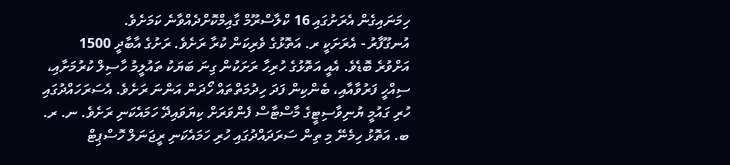ހިމަނައިގެން އެރަށުގައި 16 ކްލާސްރޫމް ގާއިމްކޮށްދެއްވާނެ ކަމަށެވެ.
އުނގޫފާރު - އެރަށަކީ ރ. އަތޮޅުގެ ވެރިކަން ކުރާ ރަށެވެ. ރަށުގެ އާބާދީ 1500 އަށްވުރެ ބޮޑެވެ. އެއީ އަތޮޅުގެ ހުރިހާ ރަށަކުން ގިނަ ބަޔަކު ތައުލީމު ހާސިލް ކުރުމަށާއި، ސިއްހީ ފަރުވާއާއި، ބެންކިން ފަދަ ހިދުމަތްތައް ހޯދަން އަންނަ ރަށެވެ. އެސަރަހައްދުގައި ހުރި ގައުމީ ޔުނިވާސިޓީގެ މާސްޓާސް ފެންވަރަށް ކިޔަވައިދޭ ހަމައެކަނި ރަށެވެ. ނ. ރ. ބ. އަތޮޅު ހިމެނޭ މި ތިން ސަރަދައްދުގައި ހުރި ހަމައެކަނި ރީޖަނަލް ހޮސްޕިޓް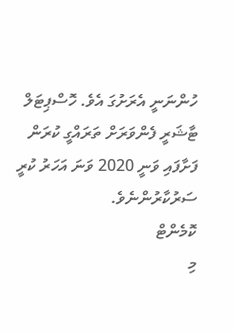ހުންނަނީ އެރަށުގަ އެވެ. ހޮސްޕިޓަލް ޓާޝަރީ ފެންވަރަށް ތަރައްގީ ކުރަން ފަށާފައި ވަނީ 2020 ވަނަ އަހަރު ކުރީ ސަރުކާރުންނެވެ.
ކޮމެންޓް
މި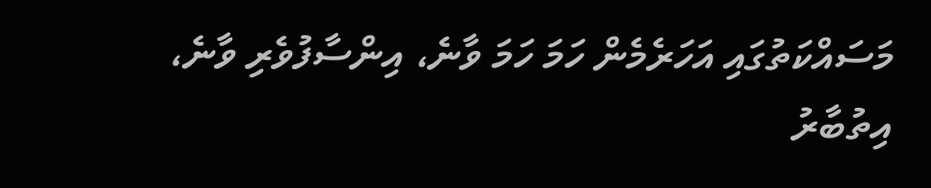މަސައްކަތުގައި އަހަރެމެން ހަމަ ހަމަ ވާނެ، އިންސާފުވެރި ވާނެ، އިތުބާރު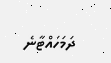ދަމަހައްޓާނެ